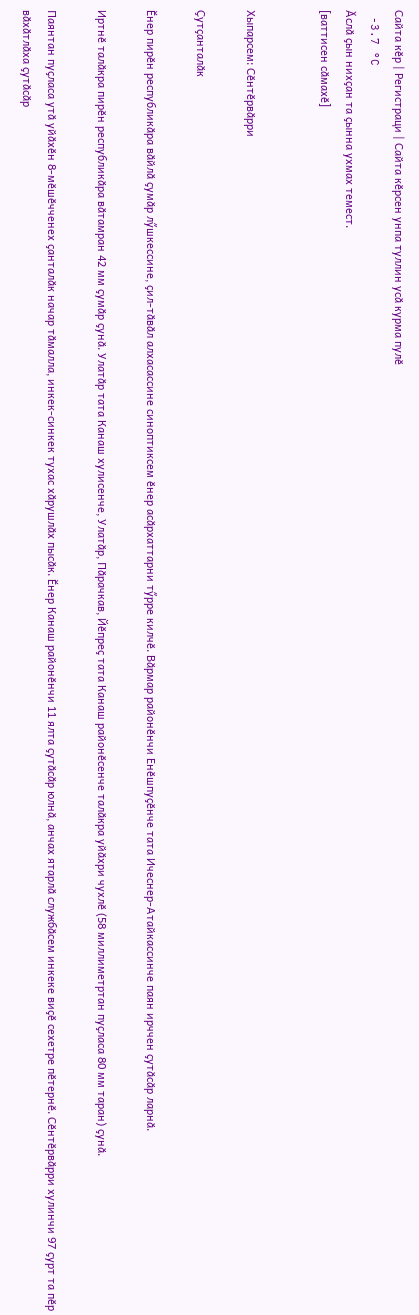Сайта кӗр | Регистраци | Сайта кӗрсен унпа туллин усӑ курма пулӗ
 -3.7 °C
Ӑслӑ ҫын нихҫан та ҫынна ухмах темест.
[ваттисен сӑмахӗ]


Хыпарсем: Сӗнтӗрвӑрри

Ҫутҫанталӑк

Ӗнер пирӗн республикӑра вӑйлӑ ҫумӑр лӳшкессине, ҫил-тӑвӑл алхасассине синоптиксем ӗнер асӑрхаттарни тӳрре килчӗ. Вӑрмар районӗнчи Енӗшпуҫӗнче тата Ичеснер-Атайкассинче паян ирччен ҫутӑсӑр ларнӑ.

Иртнӗ талӑкра пирӗн республикӑра вӑтамран 42 мм ҫумӑр ҫунӑ. Улатӑр тата Канаш хулисенче, Улатӑр, Пӑрачкав, Йӗпреҫ тата Канаш районӗсенче талӑкра уйӑхри чухлӗ (58 миллиметртан пуҫласа 80 мм таран) ҫунӑ.

Паянтан пуҫласа утӑ уйӑхӗн 8-мӗшӗчченех ҫанталӑк начар тӑмалла, инкек-синкек тухас хӑрушлӑх пысӑк. Ӗнер Канаш районӗнчи 11 ялта ҫутӑсӑр юлнӑ, анчах ятарлӑ службӑсем инкеке виҫӗ сехетре пӗтернӗ. Сӗнтӗрвӑрри хулинчи 97 ҫурт та пӗр вӑхӑтлӑха ҫутӑсӑр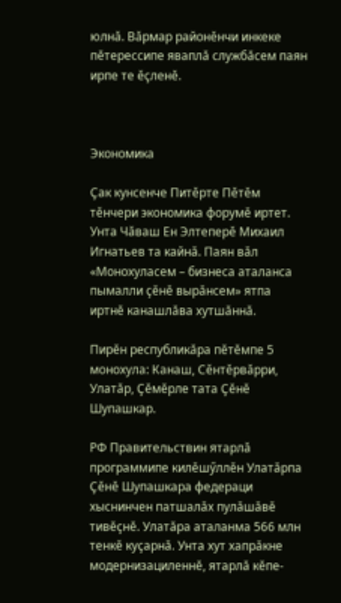юлнӑ. Вӑрмар районӗнчи инкеке пӗтерессипе яваплӑ службӑсем паян ирпе те ӗҫленӗ.



Экономика

Ҫак кунсенче Питӗрте Пӗтӗм тӗнчери экономика форумӗ иртет. Унта Чӑваш Ен Элтеперӗ Михаил Игнатьев та кайнӑ. Паян вӑл «Монохуласем – бизнеса аталанса пымалли ҫӗнӗ вырӑнсем» ятпа иртнӗ канашлӑва хутшӑннӑ.

Пирӗн республикӑра пӗтӗмпе 5 монохула: Канаш, Сӗнтӗрвӑрри, Улатӑр, Ҫӗмӗрле тата Ҫӗнӗ Шупашкар.

РФ Правительствин ятарлӑ программипе килӗшӳллӗн Улатӑрпа Ҫӗнӗ Шупашкара федераци хыснинчен патшалӑх пулӑшӑвӗ тивӗҫнӗ. Улатӑра аталанма 566 млн тенкӗ куҫарнӑ. Унта хут хапрӑкне модернизациленнӗ, ятарлӑ кӗпе-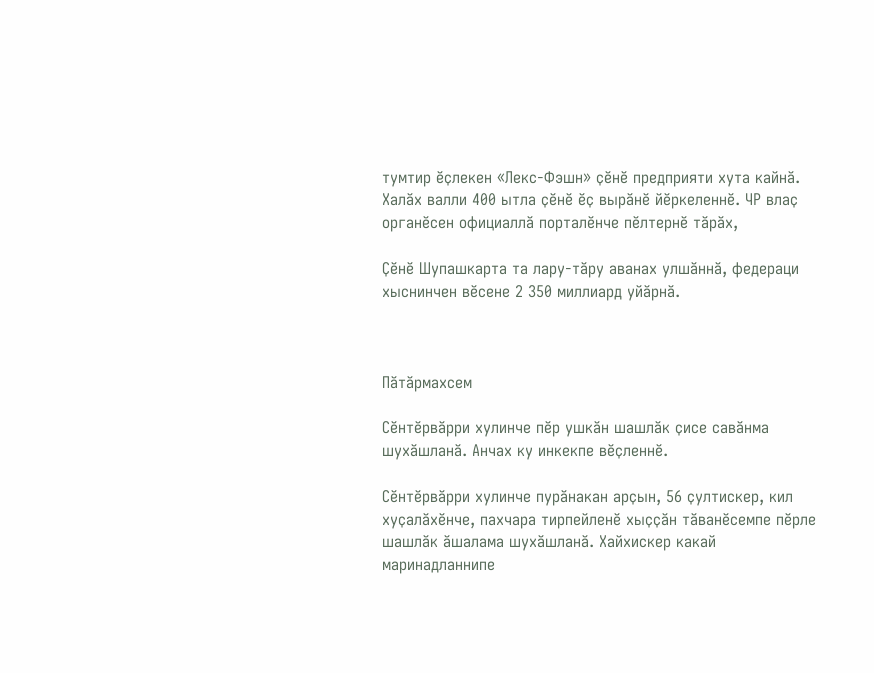тумтир ӗҫлекен «Лекс-Фэшн» ҫӗнӗ предприяти хута кайнӑ. Халӑх валли 400 ытла ҫӗнӗ ӗҫ вырӑнӗ йӗркеленнӗ. ЧР влаҫ органӗсен официаллӑ порталӗнче пӗлтернӗ тӑрӑх,

Ҫӗнӗ Шупашкарта та лару-тӑру аванах улшӑннӑ, федераци хыснинчен вӗсене 2 350 миллиард уйӑрнӑ.



Пӑтӑрмахсем

Сӗнтӗрвӑрри хулинче пӗр ушкӑн шашлӑк ҫисе савӑнма шухӑшланӑ. Анчах ку инкекпе вӗҫленнӗ.

Сӗнтӗрвӑрри хулинче пурӑнакан арҫын, 56 ҫултискер, кил хуҫалӑхӗнче, пахчара тирпейленӗ хыҫҫӑн тӑванӗсемпе пӗрле шашлӑк ӑшалама шухӑшланӑ. Хайхискер какай маринадланнипе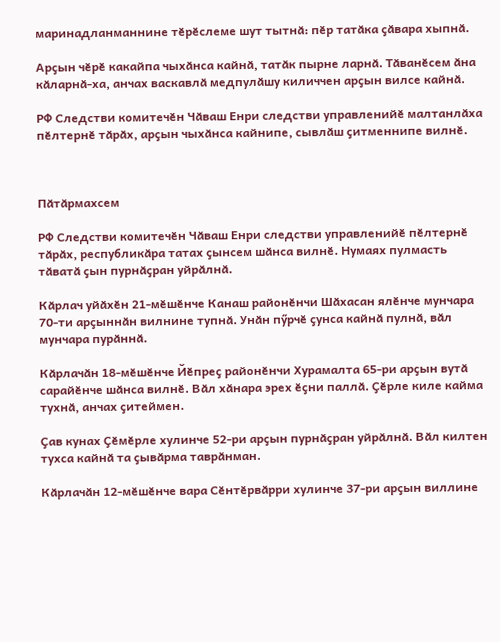маринадланманнине тӗрӗслеме шут тытнӑ: пӗр татӑка ҫӑвара хыпнӑ.

Арҫын чӗрӗ какайпа чыхӑнса кайнӑ, татӑк пырне ларнӑ. Тӑванӗсем ӑна кӑларнӑ-ха, анчах васкавлӑ медпулӑшу киличчен арҫын вилсе кайнӑ.

РФ Следстви комитечӗн Чӑваш Енри следстви управленийӗ малтанлӑха пӗлтернӗ тӑрӑх, арҫын чыхӑнса кайнипе, сывлӑш ҫитменнипе вилнӗ.



Пӑтӑрмахсем

РФ Следстви комитечӗн Чӑваш Енри следстви управленийӗ пӗлтернӗ тӑрӑх, республикӑра татах ҫынсем шӑнса вилнӗ. Нумаях пулмасть тӑватӑ ҫын пурнӑҫран уйрӑлнӑ.

Кӑрлач уйӑхӗн 21-мӗшӗнче Канаш районӗнчи Шӑхасан ялӗнче мунчара 70-ти арҫыннӑн вилнине тупнӑ. Унӑн пӳрчӗ ҫунса кайнӑ пулнӑ, вӑл мунчара пурӑннӑ.

Кӑрлачӑн 18-мӗшӗнче Йӗпреҫ районӗнчи Хурамалта 65-ри арҫын вутӑ сарайӗнче шӑнса вилнӗ. Вӑл хӑнара эрех ӗҫни паллӑ. Ҫӗрле киле кайма тухнӑ, анчах ҫитеймен.

Ҫав кунах Ҫӗмӗрле хулинче 52-ри арҫын пурнӑҫран уйрӑлнӑ. Вӑл килтен тухса кайнӑ та ҫывӑрма таврӑнман.

Кӑрлачӑн 12-мӗшӗнче вара Сӗнтӗрвӑрри хулинче 37-ри арҫын виллине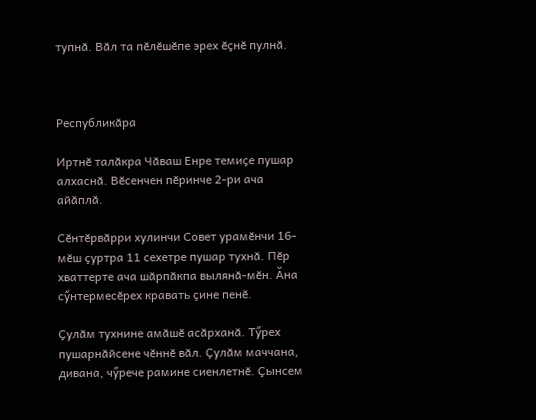тупнӑ. Вӑл та пӗлӗшӗпе эрех ӗҫнӗ пулнӑ.



Республикӑра

Иртнӗ талӑкра Чӑваш Енре темиҫе пушар алхаснӑ. Вӗсенчен пӗринче 2-ри ача айӑплӑ.

Сӗнтӗрвӑрри хулинчи Совет урамӗнчи 16-мӗш ҫуртра 11 сехетре пушар тухнӑ. Пӗр хваттерте ача шӑрпӑкпа вылянӑ-мӗн. Ӑна сӳнтермесӗрех кравать ҫине пенӗ.

Ҫулӑм тухнине амӑшӗ асӑрханӑ. Тӳрех пушарнӑйсене чӗннӗ вӑл. Ҫулӑм маччана, дивана, чӳрече рамине сиенлетнӗ. Ҫынсем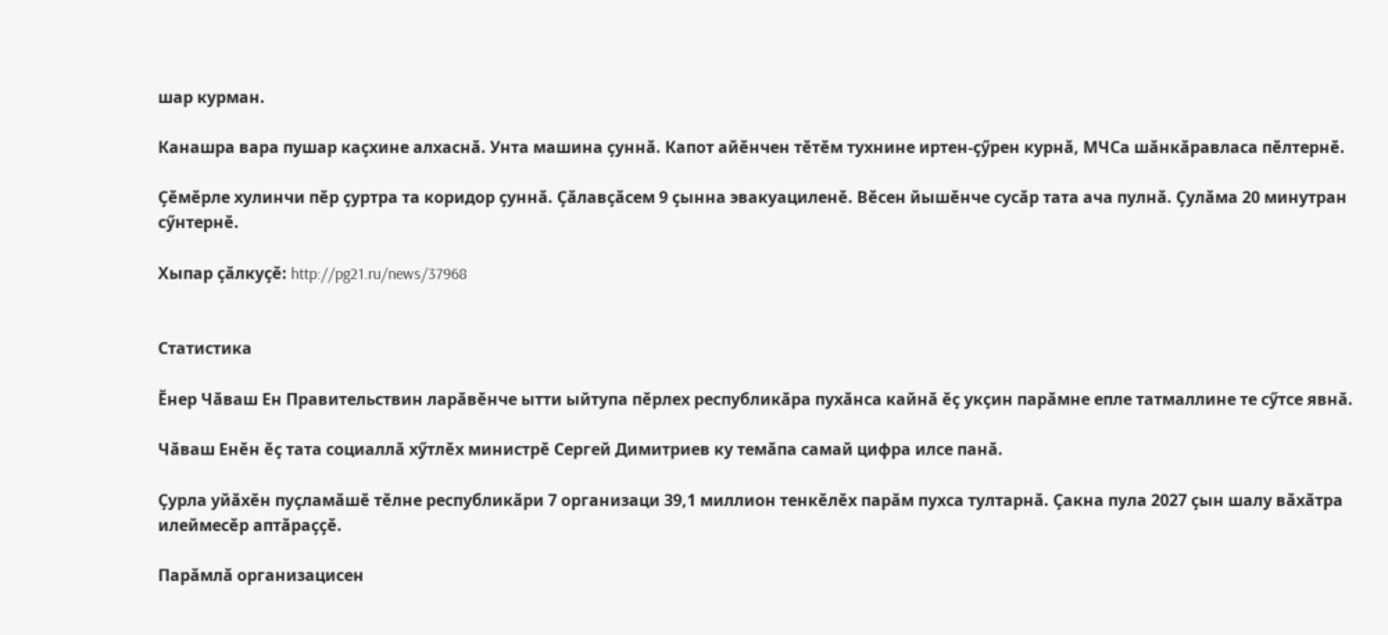шар курман.

Канашра вара пушар каҫхине алхаснӑ. Унта машина ҫуннӑ. Капот айӗнчен тӗтӗм тухнине иртен-ҫӳрен курнӑ, МЧСа шӑнкӑравласа пӗлтернӗ.

Ҫӗмӗрле хулинчи пӗр ҫуртра та коридор ҫуннӑ. Ҫӑлавҫӑсем 9 ҫынна эвакуациленӗ. Вӗсен йышӗнче сусӑр тата ача пулнӑ. Ҫулӑма 20 минутран сӳнтернӗ.

Хыпар ҫӑлкуҫӗ: http://pg21.ru/news/37968


Статистика

Ӗнер Чӑваш Ен Правительствин ларӑвӗнче ытти ыйтупа пӗрлех республикӑра пухӑнса кайнӑ ӗҫ укҫин парӑмне епле татмаллине те сӳтсе явнӑ.

Чӑваш Енӗн ӗҫ тата социаллӑ хӳтлӗх министрӗ Сергей Димитриев ку темӑпа самай цифра илсе панӑ.

Ҫурла уйӑхӗн пуҫламӑшӗ тӗлне республикӑри 7 организаци 39,1 миллион тенкӗлӗх парӑм пухса тултарнӑ. Ҫакна пула 2027 ҫын шалу вӑхӑтра илеймесӗр аптӑраҫҫӗ.

Парӑмлӑ организацисен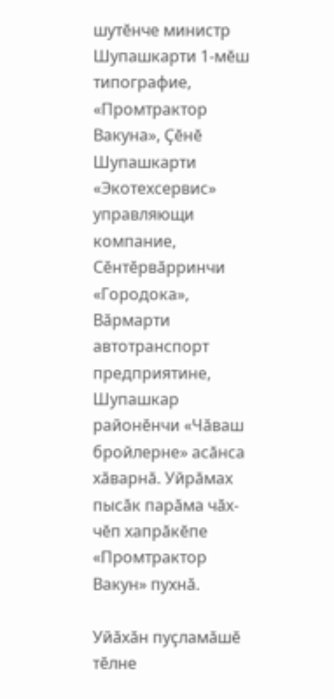шутӗнче министр Шупашкарти 1-мӗш типографие, «Промтрактор Вакуна», Ҫӗнӗ Шупашкарти «Экотехсервис» управляющи компание, Сӗнтӗрвӑрринчи «Городока», Вӑрмарти автотранспорт предприятине, Шупашкар районӗнчи «Чӑваш бройлерне» асӑнса хӑварнӑ. Уйрӑмах пысӑк парӑма чӑх-чӗп хапрӑкӗпе «Промтрактор Вакун» пухнӑ.

Уйӑхӑн пуҫламӑшӗ тӗлне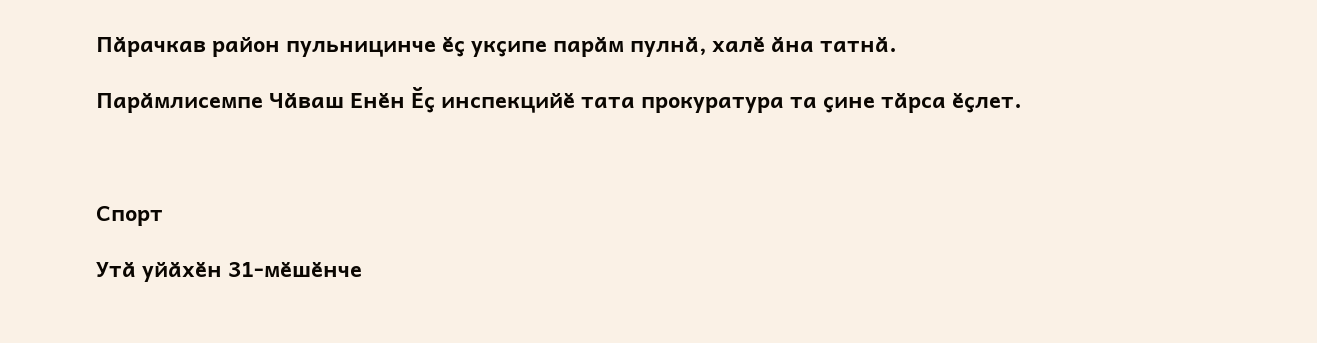Пӑрачкав район пульницинче ӗҫ укҫипе парӑм пулнӑ, халӗ ӑна татнӑ.

Парӑмлисемпе Чӑваш Енӗн Ӗҫ инспекцийӗ тата прокуратура та ҫине тӑрса ӗҫлет.



Спорт

Утӑ уйӑхӗн 31-мӗшӗнче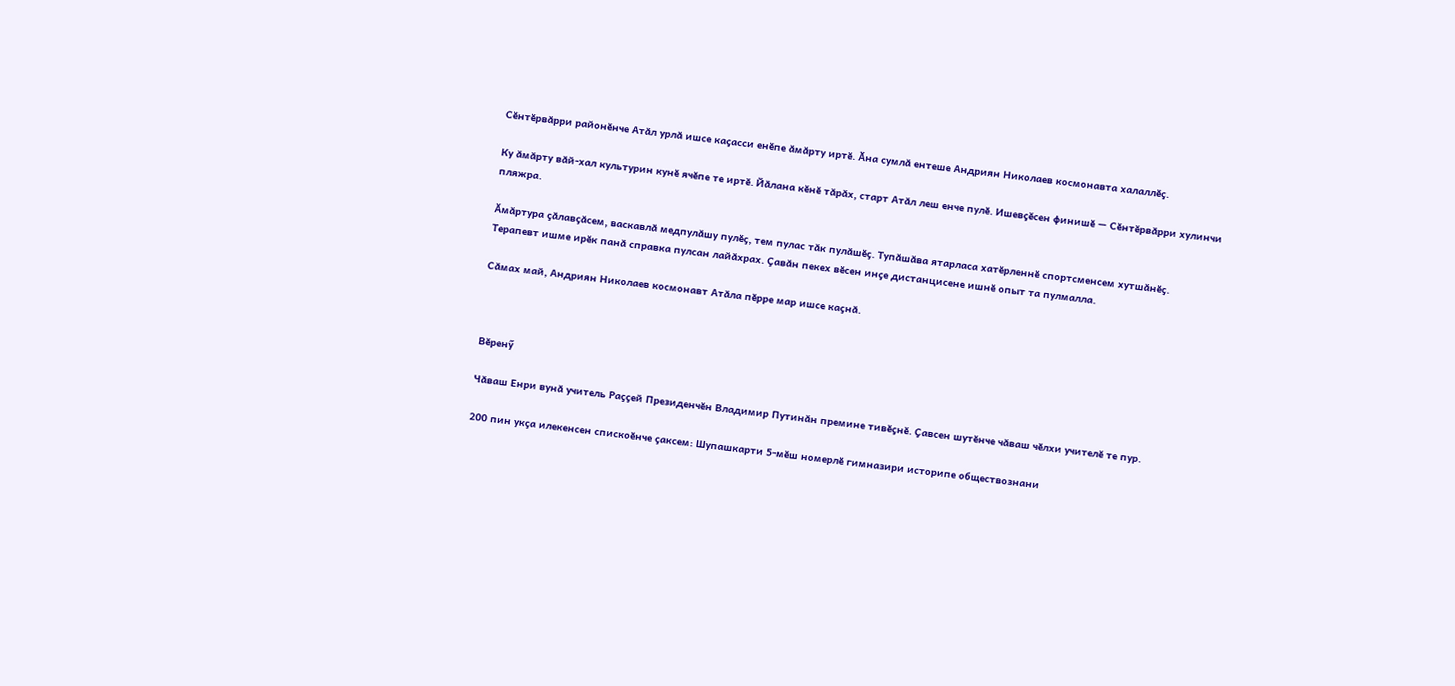Сӗнтӗрвӑрри районӗнче Атӑл урлӑ ишсе каҫасси енӗпе ӑмӑрту иртӗ. Ӑна сумлӑ ентеше Андриян Николаев космонавта халаллӗҫ.

Ку ӑмӑрту вӑй-хал культурин кунӗ ячӗпе те иртӗ. Йӑлана кӗнӗ тӑрӑх, старт Атӑл леш енче пулӗ. Ишевҫӗсен финишӗ — Сӗнтӗрвӑрри хулинчи пляжра.

Ӑмӑртура ҫӑлавҫӑсем, васкавлӑ медпулӑшу пулӗҫ, тем пулас тӑк пулӑшӗҫ. Тупӑшӑва ятарласа хатӗрленнӗ спортсменсем хутшӑнӗҫ. Терапевт ишме ирӗк панӑ справка пулсан лайӑхрах. Ҫавӑн пекех вӗсен инҫе дистанцисене ишнӗ опыт та пулмалла.

Сӑмах май, Андриян Николаев космонавт Атӑла пӗрре мар ишсе каҫнӑ.



Вӗренӳ

Чӑваш Енри вунӑ учитель Раҫҫей Президенчӗн Владимир Путинӑн премине тивӗҫнӗ. Ҫавсен шутӗнче чӑваш чӗлхи учителӗ те пур.

200 пин укҫа илекенсен спискоӗнче ҫаксем: Шупашкарти 5-мӗш номерлӗ гимназири историпе обществознани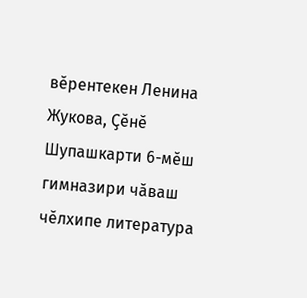вӗрентекен Ленина Жукова, Ҫӗнӗ Шупашкарти 6-мӗш гимназири чӑваш чӗлхипе литература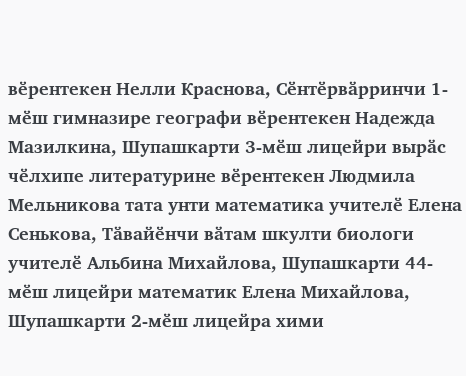вӗрентекен Нелли Краснова, Сӗнтӗрвӑрринчи 1-мӗш гимназире географи вӗрентекен Надежда Мазилкина, Шупашкарти 3-мӗш лицейри вырӑс чӗлхипе литературине вӗрентекен Людмила Мельникова тата унти математика учителӗ Елена Сенькова, Тӑвайӗнчи вӑтам шкулти биологи учителӗ Альбина Михайлова, Шупашкарти 44-мӗш лицейри математик Елена Михайлова, Шупашкарти 2-мӗш лицейра хими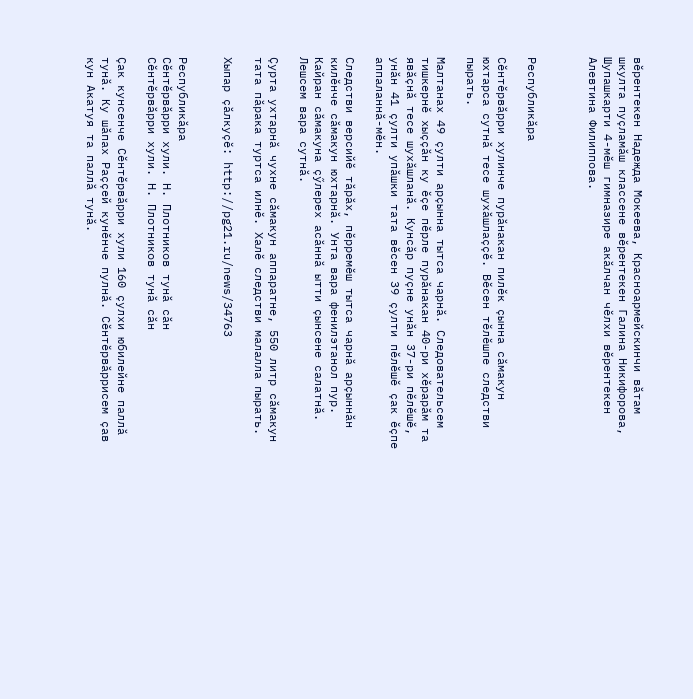вӗрентекен Надежда Мокеева, Красноармейскинчи вӑтам шкулта пуҫламӑш классене вӗрентекен Галина Никифорова, Шупашкарти 4-мӗш гимназире акӑлчан чӗлхи вӗрентекен Алевтина Филиппова.



Республикӑра

Сӗнтӗрвӑрри хулинче пурӑнакан пилӗк ҫынна сӑмакун юхтарса сутнӑ тесе шухӑшлаҫҫӗ. Вӗсен тӗлӗшпе следстви пырать.

Малтанах 49 ҫулти арҫынна тытса чарнӑ. Следовательсем тишкернӗ хыҫҫӑн ку ӗҫе пӗрле пурӑнакан 40-ри хӗрарӑм та явӑҫнӑ тесе шухӑшланӑ. Кунсӑр пуҫне унӑн 37-ри пӗлӗшӗ, унӑн 41 ҫулти упӑшки тата вӗсен 39 ҫулти пӗлӗшӗ ҫак ӗҫпе аппаланнӑ-мӗн.

Следстви версийӗ тӑрӑх, пӗрремӗш тытса чарнӑ арҫыннӑн килӗнче сӑмакун юхтарнӑ. Унта вара фенилэтанол пур. Кайран сӑмакуна ҫӳлерех асӑннӑ ытти ҫынсене салатнӑ. Лешсем вара сутнӑ.

Ҫурта ухтарнӑ чухне сӑмакун аппаратне, 550 литр сӑмакун тата пӑрака туртса илнӗ. Халӗ следстви малалла пырать.

Хыпар ҫӑлкуҫӗ: http://pg21.ru/news/34763


Республикӑра
Сӗнтӗрвӑрри хули. Н. Плотников тунӑ сӑн
Сӗнтӗрвӑрри хули. Н. Плотников тунӑ сӑн

Ҫак кунсенче Сӗнтӗрвӑрри хули 160 ҫулхи юбилейне паллӑ тунӑ. Ку шӑпах Раҫҫей кунӗнче пулнӑ. Сӗнтӗрвӑррисем ҫав кун Акатуя та паллӑ тунӑ.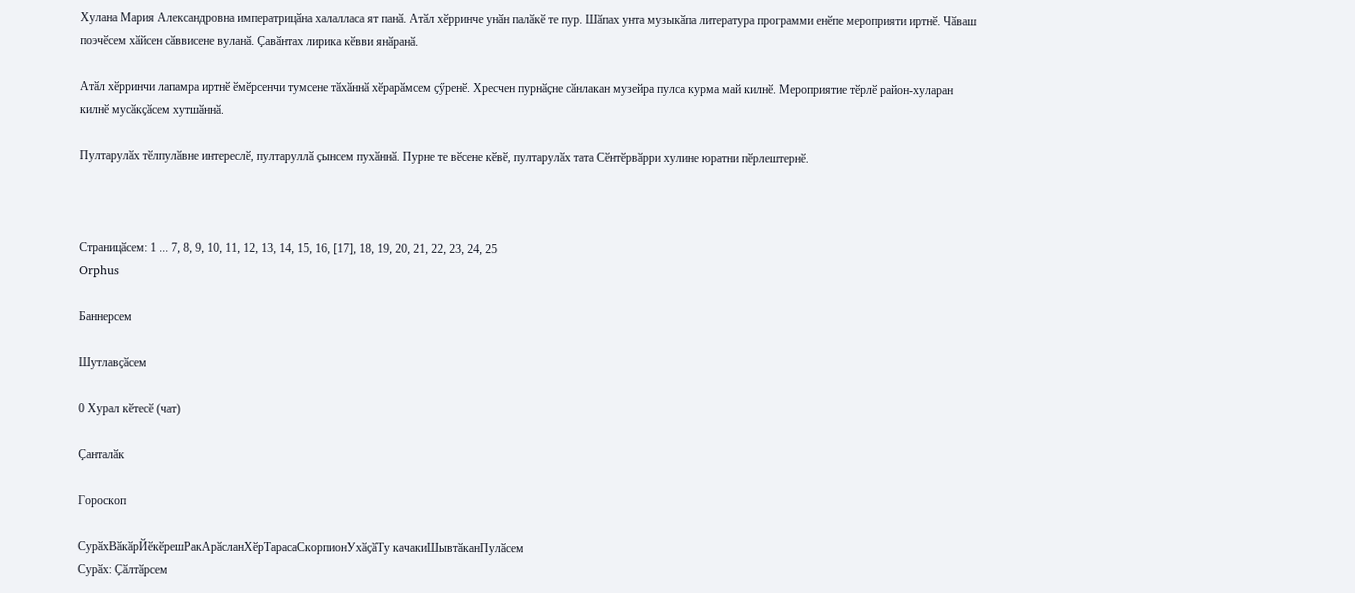Хулана Мария Александровна императрицӑна халалласа ят панӑ. Атӑл хӗрринче унӑн палӑкӗ те пур. Шӑпах унта музыкӑпа литература программи енӗпе мероприяти иртнӗ. Чӑваш поэчӗсем хӑйсен сӑввисене вуланӑ. Ҫавӑнтах лирика кӗвви янӑранӑ.

Атӑл хӗрринчи лапамра иртнӗ ӗмӗрсенчи тумсене тӑхӑннӑ хӗрарӑмсем ҫӳренӗ. Хресчен пурнӑҫне сӑнлакан музейра пулса курма май килнӗ. Мероприятие тӗрлӗ район-хуларан килнӗ мусӑкҫӑсем хутшӑннӑ.

Пултарулӑх тӗлпулӑвне интереслӗ, пултаруллӑ ҫынсем пухӑннӑ. Пурне те вӗсене кӗвӗ, пултарулӑх тата Сӗнтӗрвӑрри хулине юратни пӗрлештернӗ.



Страницӑсем: 1 ... 7, 8, 9, 10, 11, 12, 13, 14, 15, 16, [17], 18, 19, 20, 21, 22, 23, 24, 25
Orphus

Баннерсем

Шутлавҫӑсем

0 Хурал кӗтесӗ (чат)

Ҫанталӑк

Гороскоп

СурӑхВӑкӑрЙӗкӗрешРакАрӑсланХӗрТарасаСкорпионУхӑҫӑТу качакиШывтӑканПулӑсем
Сурӑх: Ҫӑлтӑрсем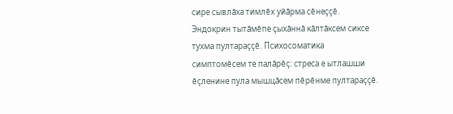сире сывлӑха тимлӗх уйӑрма сӗнеҫҫӗ. Эндокрин тытӑмӗпе ҫыхӑннӑ кӑлтӑксем сиксе тухма пултараҫҫӗ. Психосоматика симптомӗсем те палӑрӗҫ: стреса е ытлашши ӗҫленине пула мышцӑсем пӗрӗнме пултараҫҫӗ.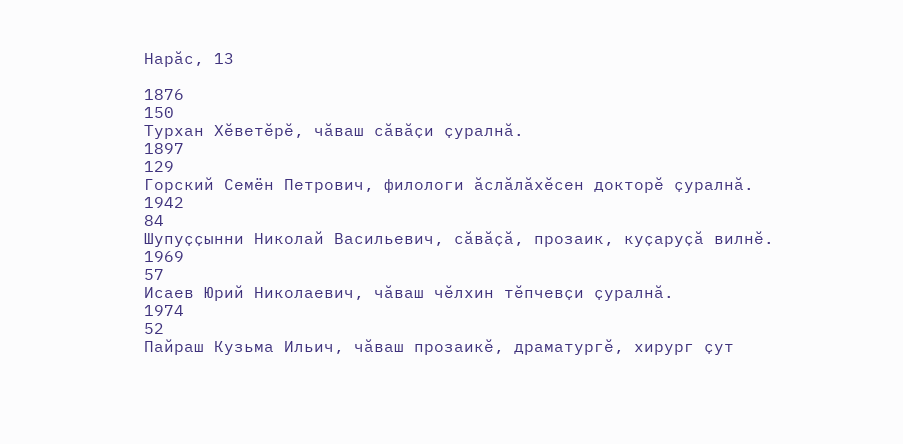Нарӑс, 13

1876
150
Турхан Хӗветӗрӗ, чӑваш сӑвӑҫи ҫуралнӑ.
1897
129
Горский Семён Петрович, филологи ӑслӑлӑхӗсен докторӗ ҫуралнӑ.
1942
84
Шупуҫҫынни Николай Васильевич, сӑвӑҫӑ, прозаик, куҫаруҫӑ вилнӗ.
1969
57
Исаев Юрий Николаевич, чӑваш чӗлхин тӗпчевҫи ҫуралнӑ.
1974
52
Пайраш Кузьма Ильич, чӑваш прозаикӗ, драматургӗ, хирург ҫут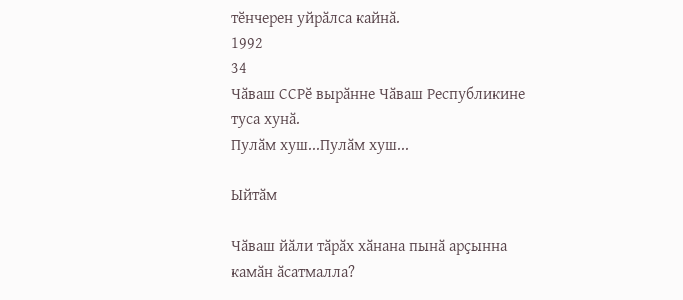тӗнчерен уйрӑлса кайнӑ.
1992
34
Чӑваш ССРӗ вырӑнне Чӑваш Республикине туса хунӑ.
Пулӑм хуш...Пулӑм хуш...

Ыйтӑм

Чӑваш йӑли тӑрӑх хӑнана пынӑ арҫынна камӑн ӑсатмалла?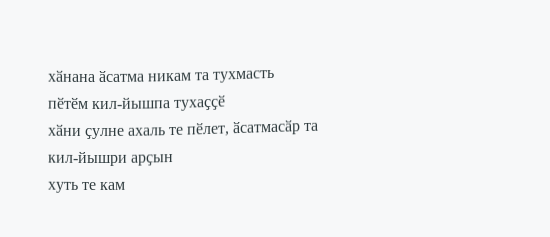хӑнана ӑсатма никам та тухмасть
пӗтӗм кил-йышпа тухаҫҫӗ
хӑни ҫулне ахаль те пӗлет, ӑсатмасӑр та
кил-йышри арҫын
хуть те кам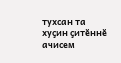тухсан та
хуҫин ҫитӗннӗ ачисем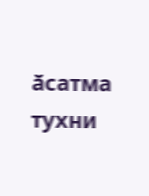ӑсатма тухни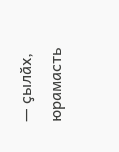— ҫылӑх, юрамасть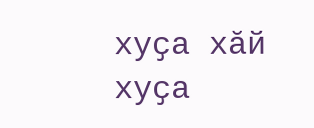хуҫа хӑй
хуҫа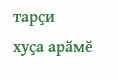тарҫи
хуҫа арӑмӗ